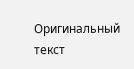Оригинальный текст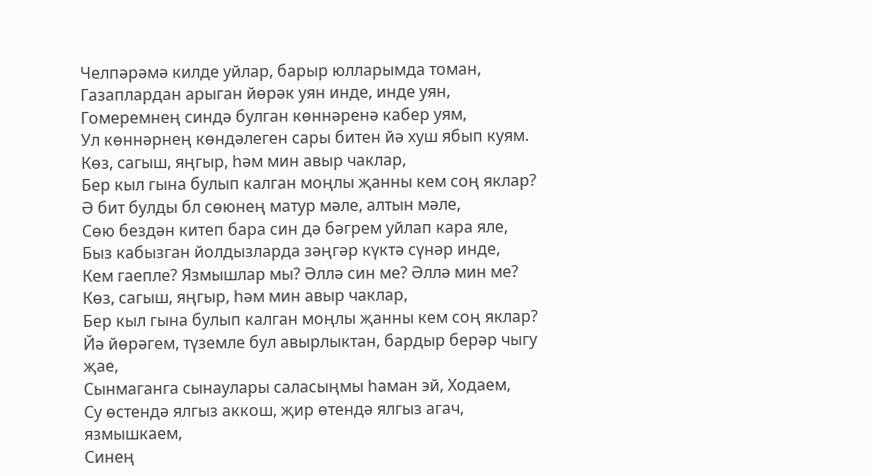Челпәрәмә килде уйлар, барыр юлларымда томан,
Газаплардан арыган йөрәк уян инде, инде уян,
Гомеремнең синдә булган көннәренә кабер уям,
Ул көннәрнең көндәлеген сары битен йә хуш ябып куям.
Көз, сагыш, яңгыр, hәм мин авыр чаклар,
Бер кыл гына булып калган моңлы җанны кем соң яклар?
Ә бит булды бл сөюнең матур мәле, алтын мәле,
Сөю бездән китеп бара син дә бәгрем уйлап кара яле,
Быз кабызган йолдызларда зәңгәр күктә сүнәр инде,
Кем гаепле? Язмышлар мы? Әллә син ме? Әллә мин ме?
Көз, сагыш, яңгыр, hәм мин авыр чаклар,
Бер кыл гына булып калган моңлы җанны кем соң яклар?
Йә йөрәгем, түземле бул авырлыктан, бардыр берәр чыгу җае,
Сынмаганга сынаулары саласыңмы hаман эй, Ходаем,
Су өстендә ялгыз аккош, җир өтендә ялгыз агач, язмышкаем,
Синең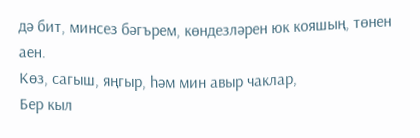дә бит, минсез бәгърем, көндезләрен юк кояшың, төнен аен.
Көз, сагыш, яңгыр, hәм мин авыр чаклар,
Бер кыл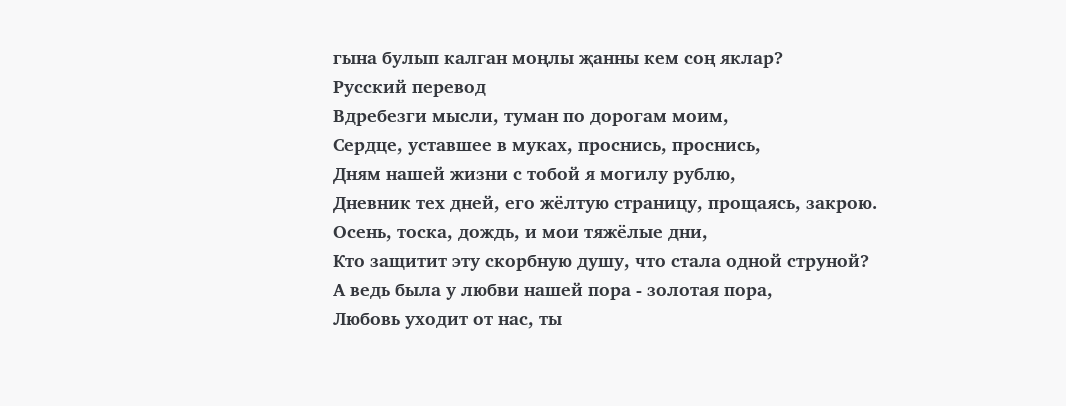гына булып калган моңлы җанны кем соң яклар?
Русский перевод
Вдребезги мысли, туман по дорогам моим,
Сердце, уставшее в муках, проснись, проснись,
Дням нашей жизни с тобой я могилу рублю,
Дневник тех дней, его жёлтую страницу, прощаясь, закрою.
Осень, тоска, дождь, и мои тяжёлые дни,
Кто защитит эту скорбную душу, что стала одной струной?
А ведь была у любви нашей пора - золотая пора,
Любовь уходит от нас, ты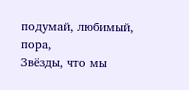подумай, любимый, пора,
Звёзды, что мы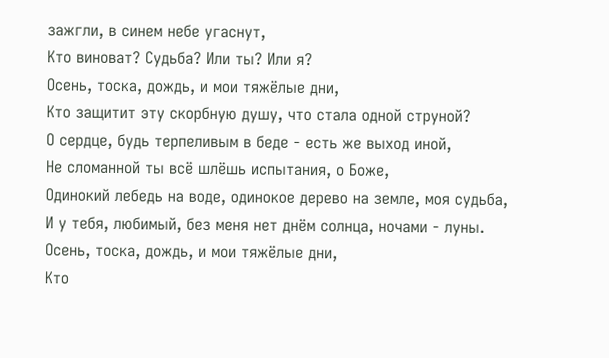зажгли, в синем небе угаснут,
Кто виноват? Судьба? Или ты? Или я?
Осень, тоска, дождь, и мои тяжёлые дни,
Кто защитит эту скорбную душу, что стала одной струной?
О сердце, будь терпеливым в беде - есть же выход иной,
Не сломанной ты всё шлёшь испытания, о Боже,
Одинокий лебедь на воде, одинокое дерево на земле, моя судьба,
И у тебя, любимый, без меня нет днём солнца, ночами - луны.
Осень, тоска, дождь, и мои тяжёлые дни,
Кто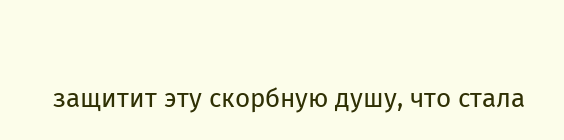защитит эту скорбную душу, что стала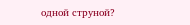одной струной?